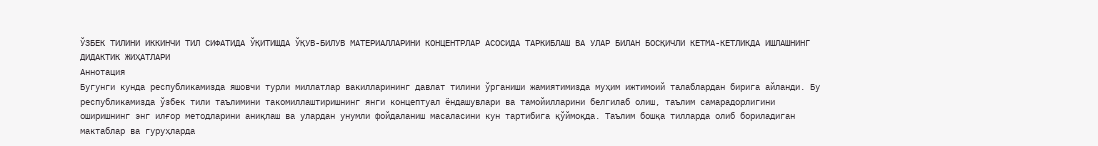ЎЗБЕК ТИЛИНИ ИККИНЧИ ТИЛ СИФАТИДА ЎҚИТИШДА ЎҚУВ-БИЛУВ МАТЕРИАЛЛАРИНИ КОНЦЕНТРЛАР АСОСИДА ТАРКИБЛАШ ВА УЛАР БИЛАН БОСҚИЧЛИ КЕТМА-КЕТЛИКДА ИШЛАШНИНГ ДИДАКТИК ЖИҲАТЛАРИ
Аннотация
Бугунги кунда республикамизда яшовчи турли миллатлар вакилларининг давлат тилини ўрганиши жамиятимизда муҳим ижтимоий талаблардан бирига айланди. Бу республикамизда ўзбек тили таълимини такомиллаштиришнинг янги концептуал ёндашувлари ва тамойилларини белгилаб олиш, таълим самарадорлигини оширишнинг энг илғор методларини аниқлаш ва улардан унумли фойдаланиш масаласини кун тартибига қўймоқда. Таълим бошқа тилларда олиб бориладиган мактаблар ва гуруҳларда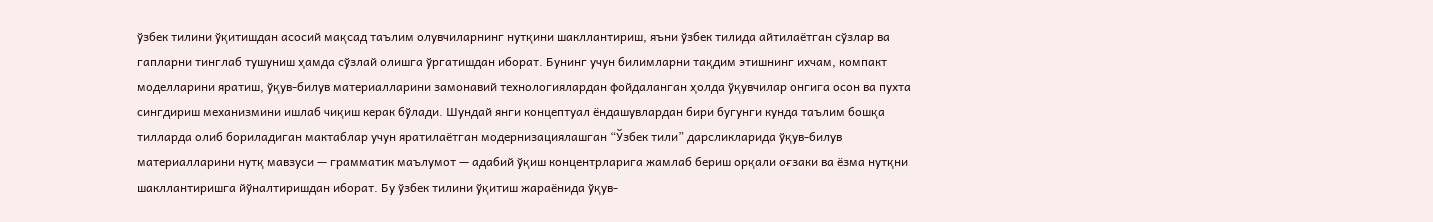ўзбек тилини ўқитишдан асосий мақсад таълим олувчиларнинг нутқини шакллантириш, яъни ўзбек тилида айтилаётган сўзлар ва гапларни тинглаб тушуниш ҳамда сўзлай олишга ўргатишдан иборат. Бунинг учун билимларни тақдим этишнинг ихчам, компакт моделларини яратиш, ўқув-билув материалларини замонавий технологиялардан фойдаланган ҳолда ўқувчилар онгига осон ва пухта сингдириш механизмини ишлаб чиқиш керак бўлади. Шундай янги концептуал ёндашувлардан бири бугунги кунда таълим бошқа тилларда олиб бориладиган мактаблар учун яратилаётган модернизациялашган “Ўзбек тили” дарсликларида ўқув-билув материалларини нутқ мавзуси — грамматик маълумот — адабий ўқиш концентрларига жамлаб бериш орқали оғзаки ва ёзма нутқни шакллантиришга йўналтиришдан иборат. Бу ўзбек тилини ўқитиш жараёнида ўқув-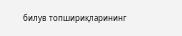билув топшириқларининг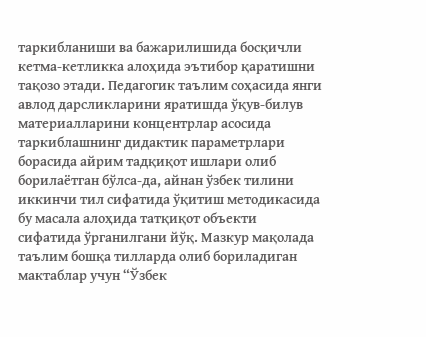таркибланиши ва бажарилишида босқичли кетма-кетликка алоҳида эътибор қаратишни тақозо этади. Педагогик таълим соҳасида янги авлод дарсликларини яратишда ўқув-билув материалларини концентрлар асосида таркиблашнинг дидактик параметрлари борасида айрим тадқиқот ишлари олиб борилаётган бўлса-да, айнан ўзбек тилини иккинчи тил сифатида ўқитиш методикасида бу масала алоҳида татқиқот объекти сифатида ўрганилгани йўқ. Мазкур мақолада таълим бошқа тилларда олиб бориладиган мактаблар учун “Ўзбек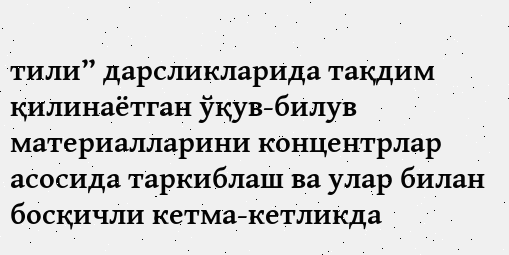тили” дарсликларида тақдим қилинаётган ўқув-билув материалларини концентрлар асосида таркиблаш ва улар билан босқичли кетма-кетликда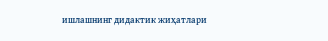ишлашнинг дидактик жиҳатлари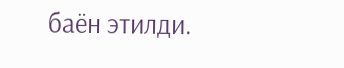баён этилди.